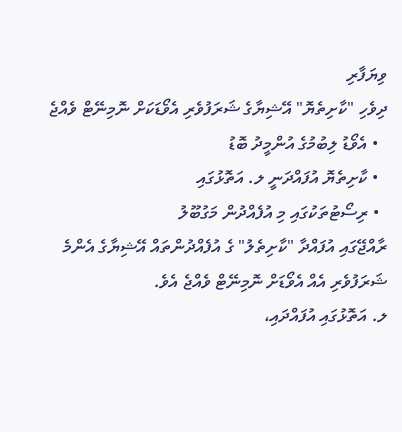ވިޔަފާރި
ދިވެހި "ކާށިތެޔޮ" އޭޝިޔާގެ ޝަރަފުވެރި އެވޯޑަކަށް ނޮމިނޭޓް ވެއްޖެ
  • އެވޯޑު ލިބުމުގެ އުންމީދު ބޮޑު
  • ކާށިތެޔޮ އުފައްދަނީ ލ. އަތޮޅުގައި
  • ރިސޯޓުތަކުގައި މި އުފެއްދުން މަގުބޫލު
ރާއްޖޭގައި އުފައްދާ "ކާށިތެލު" ގެ އުފެއްދުންތައް އޭޝިޔާގެ އެންމެ ޝަރަފުވެރި އެއް އެވޯޑަށް ނޮމިނޭޓް ވެއްޖެ އެވެ.
ލ. އަތޮޅުގައި އުފައްދައި،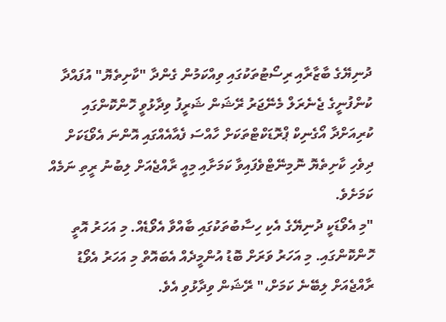ދުނިޔޭގެ ބާޒާރާއި ރިސޯޓުތަކުގައި ވިއްކަމުން ގެންދާ "ކާށިތެޔޮ" އުފައްދާ ކުންފުނީގެ ޖެނެރަލް މެނޭޖަރު ރޭޝަން ޝަރީފު ވިދާޅުވީ ހޮންކޮންގައި ކުރިއަށްދާ އޯގެނިކް ޕްރޮޑަކްޓްތަކަށް ހާއްސަ ފެއާއެއްގައި އޮންނަ އެވޯޑަކަށް ދިވެހި ކާށިތެޔޮ ނޮމިނޭޓްވެފައިވާ ކަމަށާއި މިއީ ރާއްޖެއަށް ލިބުނު ރީތި ނަމެއް ކަމަށެވެ.
"މި އެވޯޑަކީ ދުނިޔޭގެ އެކި ހިސާބުތަކުގައި ބާއްވާ އެވޯޑެއް. މި އަހަރު އޮތީ ހޮންކޮންގައި. މި އަހަރު ވަރަށް ބޮޑު އުންމީދެއް އެބައޮތް މި އަހަރު އެވޯޑު ރާއްޖެއަށް ލިބޭނެ ކަމަށް،" ރޭޝަން ވިދާޅުވި އެވެ.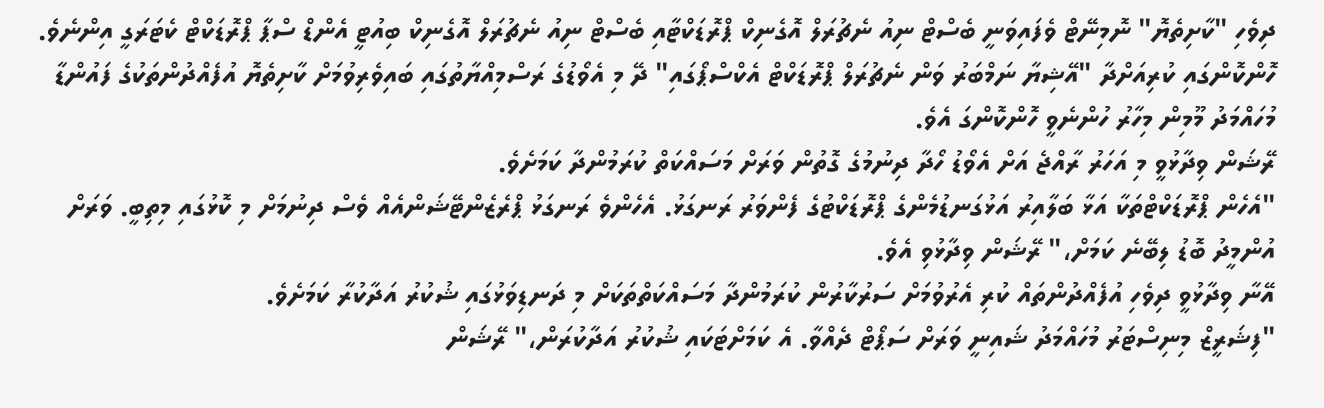ދިވެހި "ކާށިތެޔޮ" ނޮމިނޭޓް ވެފައިވަނީ ބެސްޓް ނިއު ނެޗުރަލް އޮގެނިކް ޕްރޮޑަކްޓާއި ބެސްޓް ނިއު ނެޗުރަލް އޮގެނިކް ބިއުޓީ އެންޑް ސްޕާ ޕްރޮޑަކްޓް ކެޓަރަގީ އިންނެވެ.
ހޮންކޮންގައި ކުރިއަށްދާ "އޭޝިޔާ ނަމްބަރު ވަން ނެޗުރަލް ޕްރޮޑަކްޓް އެކްސްޕޯގައި" ދޭ މި އެވޯޑުގެ ރަސްމިއްޔާތުގައި ބައިވެރިވުމަށް ކާށިތެޔޮ އުފެއްދުންތަކުގެ ފައުންޑާ މުހައްމަދު މޫމިން މިހާރު ހުންނެވީ ހޮންކޮންގަ އެވެ.
ރޭޝަން ވިދާޅުވީ މި އަހަރު ރާއްޖެ އަށް އެވޯޑު ހޯދާ ދިނުމުގެ ގޮތުން ވަރަށް މަސައްކަތް ކުރަމުންދާ ކަމަށެވެ.
"އެހެން ޕްރޮޑަކްޓްތަކާ އަޅާ ބަލާއިރު އަޅުގަނޑުމެންގެ ޕްރޮޑަކްޓުގެ ފެންވަރު ރަނގަޅު. އެހެންވެ ރަނގަޅު ޕްރެޒެންޓޭޝަންއެއް ވެސް ދިނުމަށް މި ކޮޅުގައި މިތިބީ. ވަރަށް އުންމީދު ބޮޑު ލިބޭނެ ކަމަށް،" ރޭޝަން ވިދާޅުވި އެވެ.
އޭނާ ވިދާޅުވީ ދިވެހި އުފެއްދުންތައް ކުރި އެރުވުމަށް ސަރުކާރުން ކުރަމުންދާ މަސައްކަތްތަކަށް މި ދަނޑިވަޅުގައި ޝުކުރު އަދާކުރާ ކަމަށެވެ.
"ފިޝަރީޒް މިނިސްޓަރު މުހައްމަދު ޝައިނީ ވަރަށް ސަޕޯޓް ދެއްވާ. އެ ކަމަށްޓަކައި ޝުކުރު އަދާކުރަން،" ރޭޝަން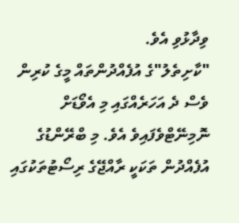ވިދާޅުވި އެވެ.
"ކާށިތެލު"ގެ އުފެއްދުންތައް މީގެ ކުރިން ވެސް ދެ އަހަރެއްގައި މި އެވޯޑަށް ނޮމިނޭޓްވެފައިވެ އެވެ. މި ބްރޭންޑުގެ އުފެއްދުން ތަކަކީ ރާއްޖޭގެ ރިސޯޓުތަކުގައި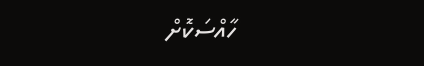ހާއްސަކޮށް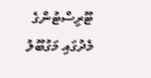ޓޫރިސްޓުންގެ މެދުގައި މަގުބޫލު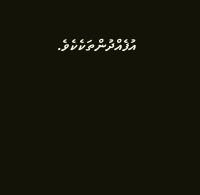އުފެއްދުންތަކެކެވެ.